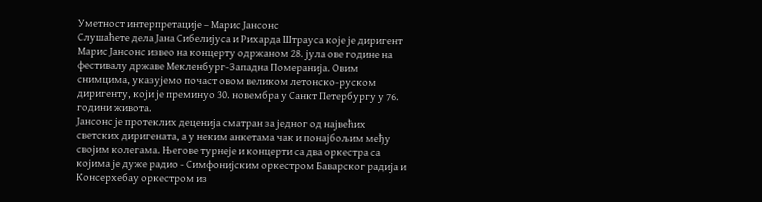Уметност интерпретације – Марис Јансонс
Слушаћете дела Јана Сибелијуса и Рихарда Штрауса које је диригент Марис Јансонс извео на концерту одржаном 28. јула ове године на фестивалу државе Мекленбург-Западна Померанија. Овим снимцима, указујемо почаст овом великом летонско-руском диригенту, који је преминуо 30. новембра у Санкт Петербургу у 76. години живота.
Јансонс је протеклих деценија сматран за једног од највећих светских диригената, а у неким анкетама чак и понајбољим међу својим колегама. Његове турнеје и концерти са два оркестра са којима је дуже радио - Симфонијским оркестром Баварског радија и Консерхебау оркестром из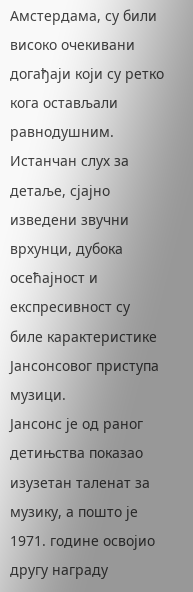Амстердама, су били високо очекивани догађаји који су ретко кога остављали равнодушним.
Истанчан слух за детаље, сјајно изведени звучни врхунци, дубока осећајност и експресивност су биле карактеристике Јансонсовог приступа музици.
Јансонс је од раног детињства показао изузетан таленат за музику, а пошто је 1971. године освојио другу награду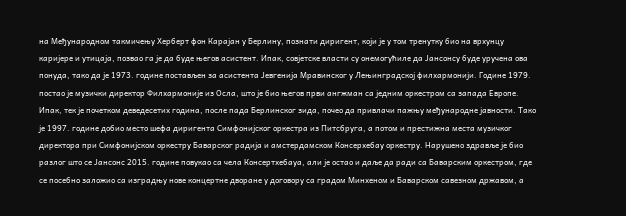на Међународном такмичењу Херберт фон Карајан у Берлину, познати диригент, који је у том тренутку био на врхунцу каријере и утицаја, позвао га је да буде његов асистент. Ипак, совјетске власти су онемогућиле да Јансонсу буде уручена ова понуда, тако да је 1973. године постављен за асистента Јевгенија Мравинског у Лењинградској филхармонији. Године 1979. постао је музички директор Филхармоније из Осла, што је био његов први ангжман са једним оркестром са запада Европе. Ипак, тек је почетком деведесетих година, после пада Берлинског зида, почео да привлачи пажњу међународне јавности. Тако је 1997. године добио место шефа диригента Симфонијског оркестра из Питсбруга, а потом и престижна места музичког директора при Симфонијском оркестру Баварског радија и амстердамском Консерхебау оркестру. Нарушено здравље је био разлог што се Јансонс 2015. године повукао са чела Консертхебауа, али је остао и даље да ради са Баварским оркестром, где се посебно заложио са изградњу нове концертне дворане у договору са градом Минхеном и Баварском савезном државом, а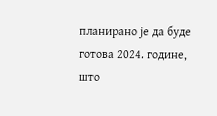планирано је да буде готова 2024. године, што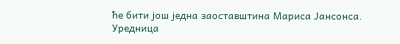ће бити још једна заоставштина Мариса Јансонса.
Уредница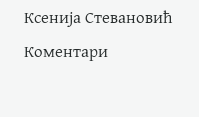Ксенија Стевановић
Коментари